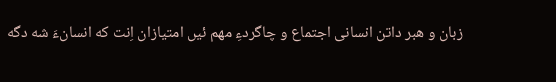زبان و هبر داتن انسانی اجتماع و چاگردءِ مهم ئیں امتیازان اِنت که انسانءَ شه دگه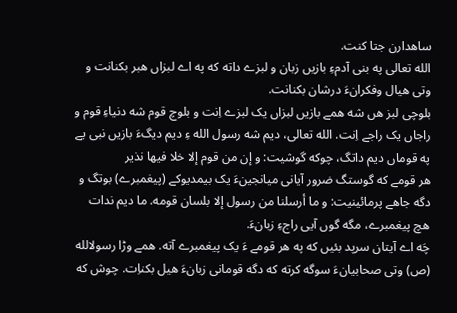ساهدارن جتا کنت.
الله تعالی په بنی آدمءِ بازیں زبان و لبزے داته که په اے لبزاں هبر بکنانت و وتی هیال وفکرانءَ درشان بکنانت.
بلوچی لبز هں شه همے بازیں لبزاں یک لبزے اِنت و بلوچ قوم شه دنیاءِ قوم و راجاں یک راجے اِنت. الله تعالی، دیم شه رسول الله ءِ دیم دیگءَ بازیں نبی یے په قوماں دیم داتگ، چوکه گوشیت: و إن من قوم إلا خلا فیها نذیر
هر قومے که گوستگ ضرور آیانی میانجینءَ یک بیمدیوکے (پیغمبرے) بوتگ و دگه جاهے پرمائینیت: و ما أرسلنا من رسول إلا بلسان قومه. ما دیم ندات هچ پیغمبرے، مگه گوں آیی راجءِ زبانءَ.
چَه اے آیتان سرپد بئیں که په هر قومے ءَ یک پیغمبرے آته. همے وڑا رسولالله (ص) وتی صحابیانءَ سوگه کرته که دگه قومانی زبانءَ هیل بکناِت. چوش که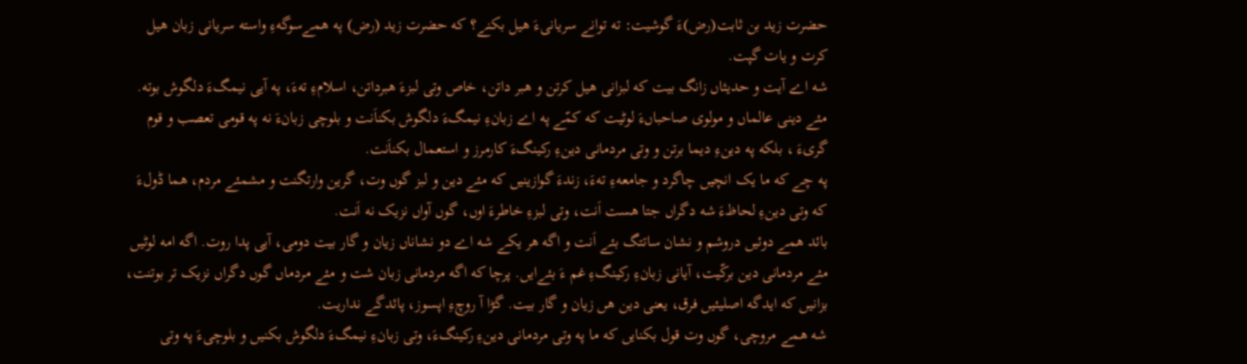حضرت زید بن ثابت(رض)ءَ گوشیت: ته توانے سریانیءَ هیل بکنے؟ که حضرت زید (رض) په همےسوگهءِ واسته سریانی زبان هیل کرت و یات گپت.
شه اے آیت و حدیثاں زانگ بیت که لبزانی هیل کرتن و هبر داتن، خاص وتی لبزءَ هبرداتن، اسلامءِ تهءَ، په آیی نیمگءَ دلگوش بوته.
مئے دینی عالماں و مولوی صاحباںءَ لوٹیت که کمّے په اے زبانءِ نیمگءَ دلگوش بکناَنت و بلوچی زبانءَ نه په قومی تعصب و قوم گریءَ ، بلکه په دینءِ دیما برتن و وتی مردمانی دینءِ رکینگءَ کارمرز و استعمال بکناَنت.
په چے که ما یک انچیں چاگرد و جامعهءِ تهءَ، زندءَ گوازینیں که مئے دین و لبز گوں وت، گرین وارتگنت و مشمئے مردم، هما ڈولءَ که وتی دینءِ لحاظءَ شه دگراں جتا هست اَنت، وتی لبزءِ خاطرءَ اوں، گوں آواں نزیک نه اَنت.
بائد همے دوئیں دروشم و نشان ساتتگ بئے اَنت و اگه هر یکے شه اے دو نشاناں زیان و گار بیت دومی، آیی پدا روت. اگه امه لوٹیں مئے مردمانی دین برکّیت، آیانی زبانءِ رکینگءِ غم ءَ بئےایں. پرچا که اگه مردمانی زبان شت و مئے مردماں گوں دگراں نزیک تر بوتنت، بزانیں که ایدگه اصلیئیں فرق، یعنی دین هں زیان و گار بیت. گڑا آ روچءِ اپسوز، پائدگے نداریت.
شه همے مروچی، گوں وت قول بکنایں که ما په وتی مردمانی دینءِ رکینگءَ، وتی زبانءِ نیمگءَ دلگوش بکنیں و بلوچیءَ په وتی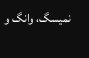نمیسگ، وانگ و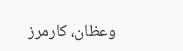وعظان، کارمرز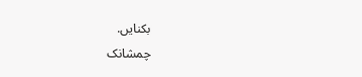بکنایں.
چمشانک